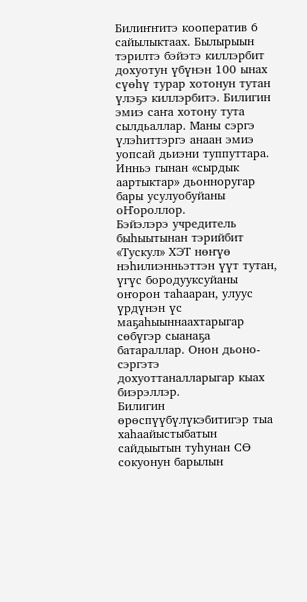Билиҥҥитэ кооператив 6 сайылыктаах. Былырыын тэрилтэ бэйэтэ киллэрбит дохуотун үбүнэн 100 ынах сүөһү турар хотонун тутан үлэҕэ киллэрбитэ. Билигин эмиэ саҥа хотону тута сылдьаллар. Маны сэргэ үлэһиттэргэ анаан эмиэ уопсай дьиэни туппуттара. Инньэ гынан «сырдык аартыктар» дьонноругар бары усулуобуйаны оҤороллор.
Бэйэлэрэ учредитель быһыытынан тэрийбит «Тускул» ХЭТ нөҥүө нэһилиэнньэттэн үүт тутан, үгүс бородууксуйаны оҥорон таһааран, улуус үрдүнэн үс маҕаһыыннаахтарыгар сөбүгэр сыанаҕа батараллар. Онон дьоно-сэргэтэ дохуоттаналларыгар кыах биэрэллэр.
Билигин өрөспүүбүлүкэбитигэр тыа хаһаайыстыбатын сайдыытын туһунан СӨ сокуонун барылын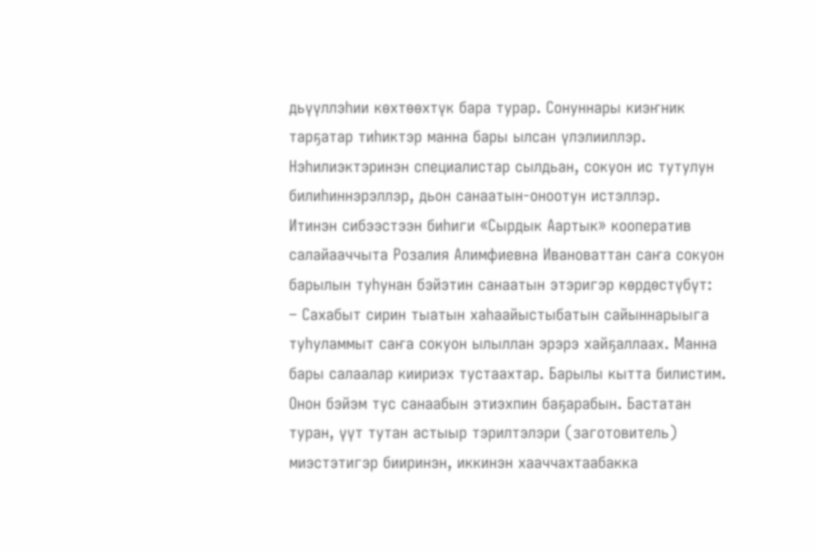дьүүллэһии көхтөөхтүк бара турар. Сонуннары киэҥник тарҕатар тиһиктэр манна бары ылсан үлэлииллэр. Нэһилиэктэринэн специалистар сылдьан, сокуон ис тутулун билиһиннэрэллэр, дьон санаатын-оноотун истэллэр.
Итинэн сибээстээн биһиги «Сырдык Аартык» кооператив салайааччыта Розалия Алимфиевна Ивановаттан саҥа сокуон барылын туһунан бэйэтин санаатын этэригэр көрдөстүбүт:
– Сахабыт сирин тыатын хаһаайыстыбатын сайыннарыыга туһуламмыт саҥа сокуон ылыллан эрэрэ хайҕаллаах. Манна бары салаалар киириэх тустаахтар. Барылы кытта билистим. Онон бэйэм тус санаабын этиэхпин баҕарабын. Бастатан туран, үүт тутан астыыр тэрилтэлэри (заготовитель) миэстэтигэр бииринэн, иккинэн хааччахтаабакка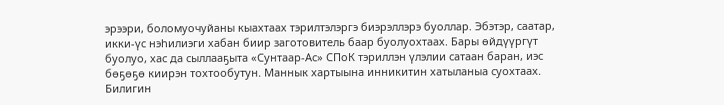эрээри, боломуочуйаны кыахтаах тэрилтэлэргэ биэрэллэрэ буоллар. Эбэтэр, саатар, икки-үс нэһилиэги хабан биир заготовитель баар буолуохтаах. Бары өйдүүргүт буолуо, хас да сыллааҕыта «Сунтаар-Ас» СПоК тэриллэн үлэлии сатаан баран, иэс бөҕөҕө киирэн тохтообутун. Маннык хартыына инникитин хатыланыа суохтаах.
Билигин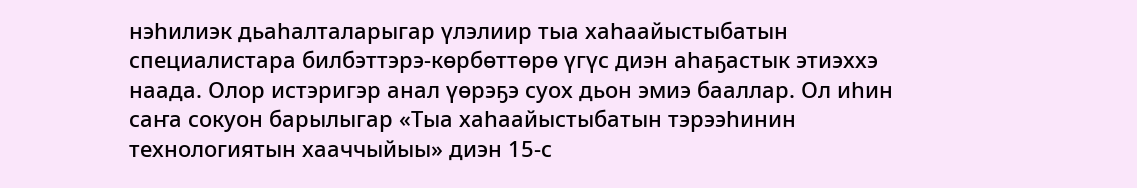нэһилиэк дьаһалталарыгар үлэлиир тыа хаһаайыстыбатын специалистара билбэттэрэ-көрбөттөрө үгүс диэн аһаҕастык этиэххэ наада. Олор истэригэр анал үөрэҕэ суох дьон эмиэ бааллар. Ол иһин саҥа сокуон барылыгар «Тыа хаһаайыстыбатын тэрээһинин технологиятын хааччыйыы» диэн 15-с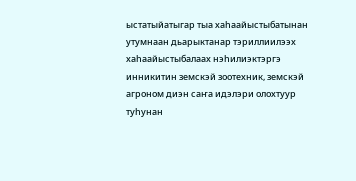ыстатыйатыгар тыа хаһаайыстыбатынан утумнаан дьарыктанар тэриллиилээх хаһаайыстыбалаах нэһилиэктэргэ инникитин земскэй зоотехник, земскэй агроном диэн саҥа идэлэри олохтуур туһунан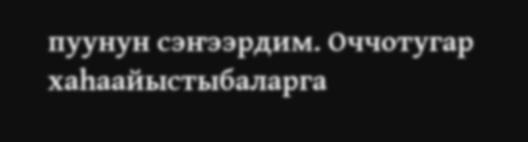пуунун сэҥээрдим. Оччотугар хаһаайыстыбаларга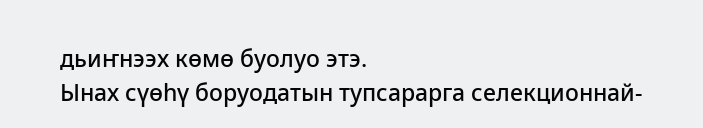дьиҥнээх көмө буолуо этэ.
Ынах сүөһү боруодатын тупсарарга селекционнай-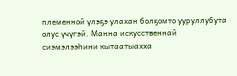племенной үлэҕэ улахан болҕомто ууруллубута олус үчүгэй. Манна искусственнай сиэмэлээһини кытаатыахха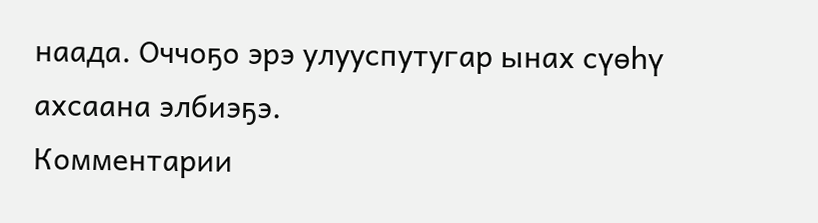наада. Оччоҕо эрэ улууспутугар ынах сүөһү ахсаана элбиэҕэ.
Комментарии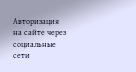Авторизация на сайте через социальные сети